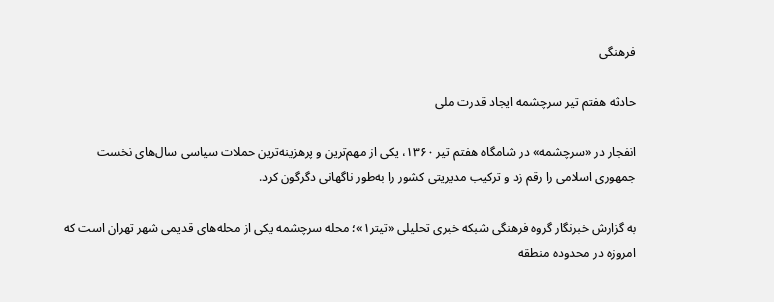فرهنگی

حادثه هفتم تیر سرچشمه ایجاد قدرت ملی

انفجار در «سرچشمه» در شامگاه هفتم تیر ۱۳۶۰، یکی از مهم‌ترین و پرهزینه‌ترین حملات سیاسی سال‌های نخست جمهوری اسلامی را رقم زد و ترکیب مدیریتی کشور را به‌طور ناگهانی دگرگون کرد.

به گزارش خبرنگار گروه فرهنگی شبکه خبری تحلیلی «تیتر۱»؛ محله سرچشمه یکی از محله‌های قدیمی شهر تهران است که امروزه در محدوده منطقه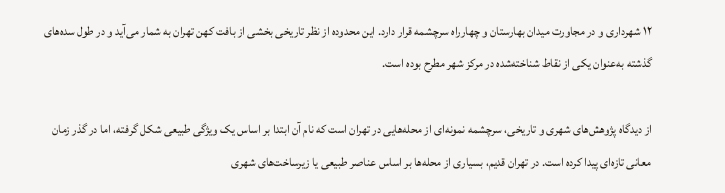۱۲ شهرداری و در مجاورت میدان بهارستان و چهارراه سرچشمه قرار دارد. این محدوده از نظر تاریخی بخشی از بافت کهن تهران به شمار می‌آید و در طول سده‌های گذشته به‌عنوان یکی از نقاط شناخته‌شده در مرکز شهر مطرح بوده است.

از دیدگاه پژوهش‌های شهری و تاریخی، سرچشمه نمونه‌ای از محله‌هایی در تهران است که نام آن ابتدا بر اساس یک ویژگی طبیعی شکل گرفته، اما در گذر زمان معانی تازه‌ای پیدا کرده است. در تهران قدیم، بسیاری از محله‌ها بر اساس عناصر طبیعی یا زیرساخت‌های شهری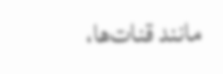مانند قنات‌ها،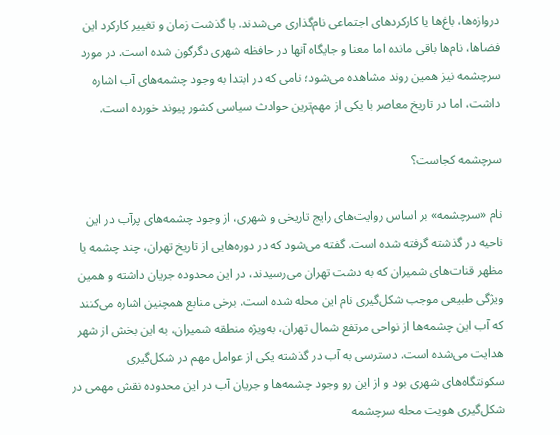دروازه‌ها، باغ‌ها یا کارکردهای اجتماعی نام‌گذاری می‌شدند. با گذشت زمان و تغییر کارکرد این فضاها، نام‌ها باقی مانده اما معنا و جایگاه آنها در حافظه شهری دگرگون شده است. در مورد سرچشمه نیز همین روند مشاهده می‌شود؛ نامی که در ابتدا به وجود چشمه‌های آب اشاره داشت، اما در تاریخ معاصر با یکی از مهم‌ترین حوادث سیاسی کشور پیوند خورده است.

سرچشمه کجاست؟

نام «سرچشمه» بر اساس روایت‌های رایج تاریخی و شهری، از وجود چشمه‌های پرآب در این ناحیه در گذشته گرفته شده است. گفته می‌شود که در دوره‌هایی از تاریخ تهران، چند چشمه یا مظهر قنات‌های شمیران که به دشت تهران می‌رسیدند، در این محدوده جریان داشته و همین ویژگی طبیعی موجب شکل‌گیری نام این محله شده است. برخی منابع همچنین اشاره می‌کنند که آب این چشمه‌ها از نواحی مرتفع شمال تهران، به‌ویژه منطقه شمیران، به این بخش از شهر هدایت می‌شده است. دسترسی به آب در گذشته یکی از عوامل مهم در شکل‌گیری سکونتگاه‌های شهری بود و از این رو وجود چشمه‌ها و جریان آب در این محدوده نقش مهمی در شکل‌گیری هویت محله سرچشمه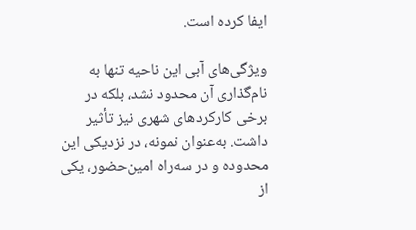ایفا کرده است.

ویژگی‌های آبی این ناحیه تنها به نام‌گذاری آن محدود نشد، بلکه در برخی کارکردهای شهری نیز تأثیر داشت. به‌عنوان نمونه، در نزدیکی این محدوده و در سه‌راه امین‌حضور، یکی از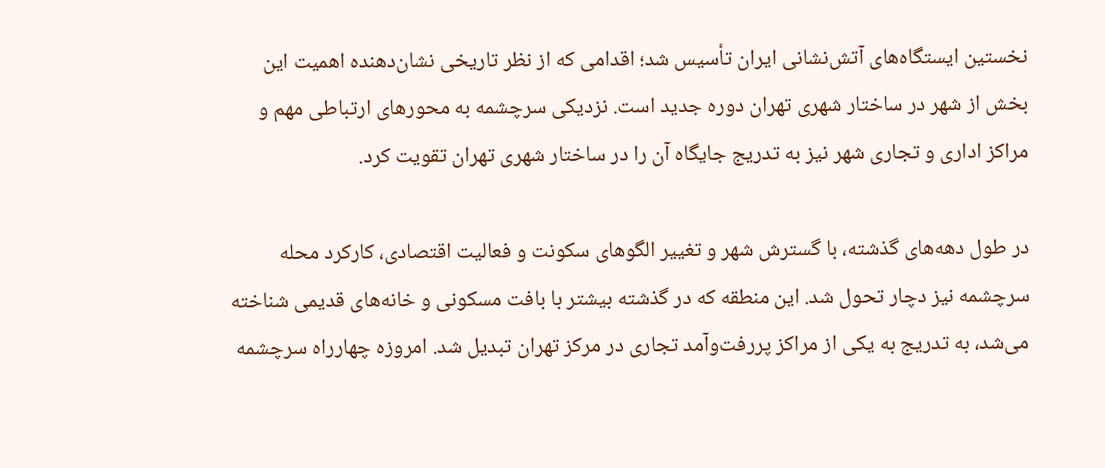نخستین ایستگاه‌های آتش‌نشانی ایران تأسیس شد؛ اقدامی که از نظر تاریخی نشان‌دهنده اهمیت این بخش از شهر در ساختار شهری تهران دوره جدید است. نزدیکی سرچشمه به محورهای ارتباطی مهم و مراکز اداری و تجاری شهر نیز به تدریج جایگاه آن را در ساختار شهری تهران تقویت کرد.

در طول دهه‌های گذشته، با گسترش شهر و تغییر الگوهای سکونت و فعالیت اقتصادی، کارکرد محله سرچشمه نیز دچار تحول شد. این منطقه که در گذشته بیشتر با بافت مسکونی و خانه‌های قدیمی شناخته می‌شد، به تدریج به یکی از مراکز پررفت‌وآمد تجاری در مرکز تهران تبدیل شد. امروزه چهارراه سرچشمه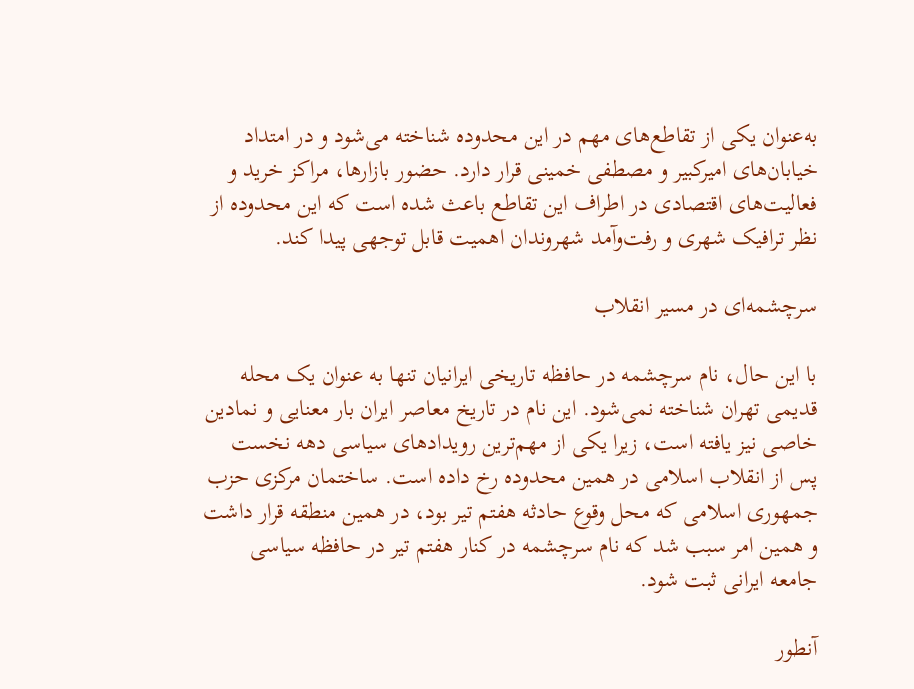به‌عنوان یکی از تقاطع‌های مهم در این محدوده شناخته می‌شود و در امتداد خیابان‌های امیرکبیر و مصطفی خمینی قرار دارد. حضور بازارها، مراکز خرید و فعالیت‌های اقتصادی در اطراف این تقاطع باعث شده است که این محدوده از نظر ترافیک شهری و رفت‌وآمد شهروندان اهمیت قابل توجهی پیدا کند.

سرچشمه‌ای در مسیر انقلاب

با این حال، نام سرچشمه در حافظه تاریخی ایرانیان تنها به عنوان یک محله قدیمی تهران شناخته نمی‌شود. این نام در تاریخ معاصر ایران بار معنایی و نمادین خاصی نیز یافته است، زیرا یکی از مهم‌ترین رویدادهای سیاسی دهه نخست پس از انقلاب اسلامی در همین محدوده رخ داده است. ساختمان مرکزی حزب جمهوری اسلامی که محل وقوع حادثه هفتم تیر بود، در همین منطقه قرار داشت و همین امر سبب شد که نام سرچشمه در کنار هفتم تیر در حافظه سیاسی جامعه ایرانی ثبت شود.

آنطور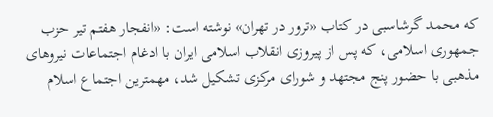که محمد گرشاسبی در کتاب «ترور در تهران» نوشته است: «انفجار هفتم تیر حزب جمهوری اسلامی، که پس از پیروزی انقلاب اسلامی ایران با ادغام اجتماعات نیروهای مذهبی با حضور پنج مجتهد و شورای مرکزی تشکیل شد، مهمترین اجتماع اسلام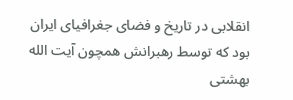انقلابی در تاریخ و فضای جغرافیای ایران بود که توسط رهبرانش همچون آیت الله بهشتی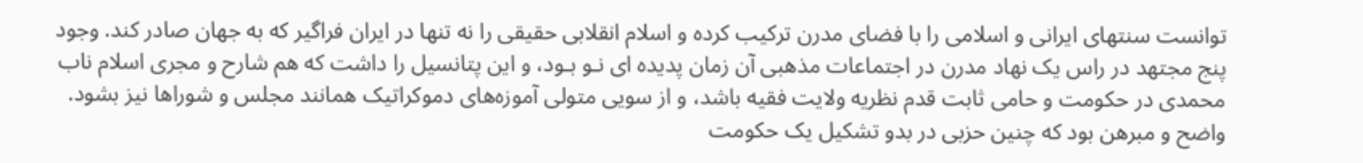توانست سنتهای ایرانی و اسلامی را با فضای مدرن ترکیب کرده و اسلام انقلابی حقیقی را نه تنها در ایران فراگیر که به جهان صادر کند. وجود پنج مجتهد در راس یک نهاد مدرن در اجتماعات مذهبی آن زمان پدیده ای نـو بـود، و این پتانسیل را داشت که هم شارح و مجری اسلام ناب محمدی در حکومت و حامی ثابت قدم نظریه ولایت فقیه باشد، و از سویی متولی آموزه‌های دموکراتیک همانند مجلس و شوراها نیز بشود. واضح و مبرهن بود که چنین حزبی در بدو تشکیل یک حکومت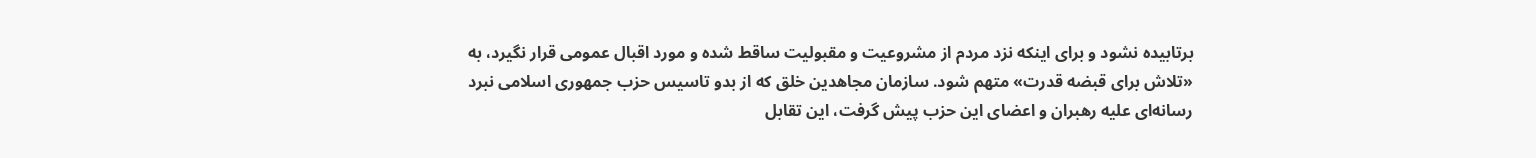برتابیده نشود و برای اینکه نزد مردم از مشروعیت و مقبولیت ساقط شده و مورد اقبال عمومی قرار نگیرد، به «تلاش برای قبضه قدرت» متهم شود. سازمان مجاهدین خلق که از بدو تاسیس حزب جمهوری اسلامی نبرد رسانه‌ای علیه رهبران و اعضای این حزب پیش گرفت، این تقابل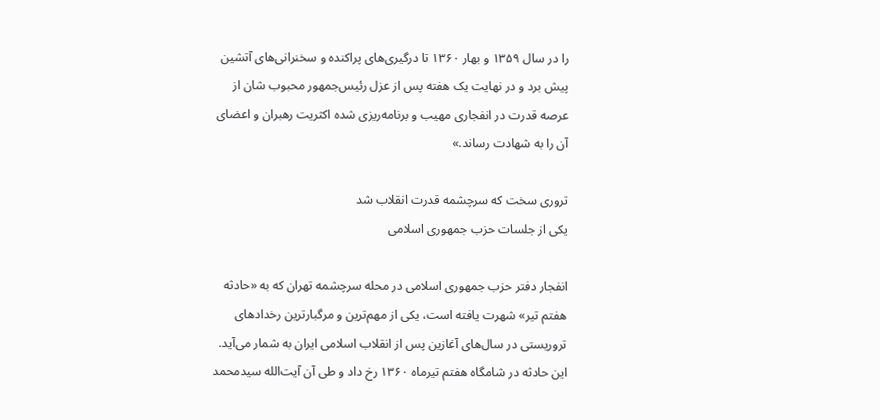را در سال ۱۳۵۹ و بهار ۱۳۶۰ تا درگیری‌های پراکنده و سخنرانی‌های آتشین پیش برد و در نهایت یک هفته پس از عزل رئیس‌جمهور محبوب شان از عرصه قدرت در انفجاری مهیب و برنامه‌ریزی شده اکثریت رهبران و اعضای آن را به شهادت رساند.»

تروری سخت که سرچشمه قدرت انقلاب شد
یکی از جلسات حزب جمهوری اسلامی

انفجار دفتر حزب جمهوری اسلامی در محله سرچشمه تهران که به «حادثه هفتم تیر» شهرت یافته است، یکی از مهم‌ترین و مرگبارترین رخدادهای تروریستی در سال‌های آغازین پس از انقلاب اسلامی ایران به شمار می‌آید. این حادثه در شامگاه هفتم تیرماه ۱۳۶۰ رخ داد و طی آن آیت‌الله سیدمحمد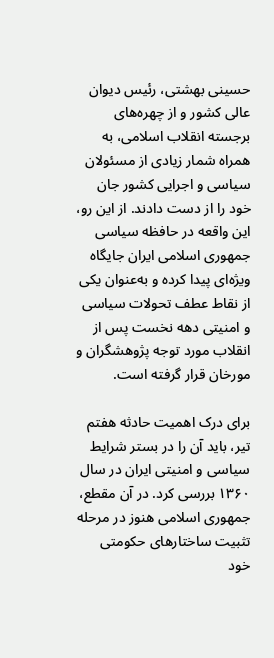حسینی بهشتی، رئیس دیوان عالی کشور و از چهره‌های برجسته انقلاب اسلامی، به همراه شمار زیادی از مسئولان سیاسی و اجرایی کشور جان خود را از دست دادند. از این رو، این واقعه در حافظه سیاسی جمهوری اسلامی ایران جایگاه ویژه‌ای پیدا کرده و به‌عنوان یکی از نقاط عطف تحولات سیاسی و امنیتی دهه نخست پس از انقلاب مورد توجه پژوهشگران و مورخان قرار گرفته است.

برای درک اهمیت حادثه هفتم تیر، باید آن را در بستر شرایط سیاسی و امنیتی ایران در سال ۱۳۶۰ بررسی کرد. در آن مقطع، جمهوری اسلامی هنوز در مرحله تثبیت ساختارهای حکومتی خود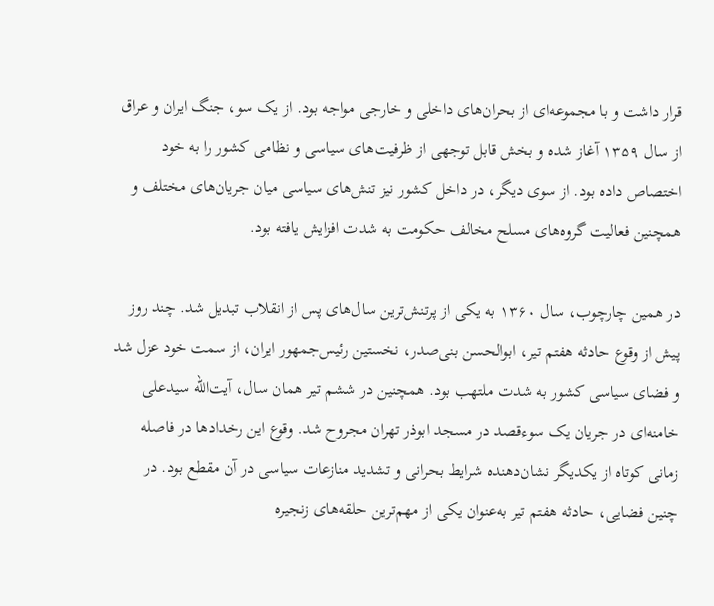قرار داشت و با مجموعه‌ای از بحران‌های داخلی و خارجی مواجه بود. از یک سو، جنگ ایران و عراق از سال ۱۳۵۹ آغاز شده و بخش قابل توجهی از ظرفیت‌های سیاسی و نظامی کشور را به خود اختصاص داده بود. از سوی دیگر، در داخل کشور نیز تنش‌های سیاسی میان جریان‌های مختلف و همچنین فعالیت گروه‌های مسلح مخالف حکومت به شدت افزایش یافته بود.

در همین چارچوب، سال ۱۳۶۰ به یکی از پرتنش‌ترین سال‌های پس از انقلاب تبدیل شد. چند روز پیش از وقوع حادثه هفتم تیر، ابوالحسن بنی‌صدر، نخستین رئیس‌جمهور ایران، از سمت خود عزل شد و فضای سیاسی کشور به شدت ملتهب بود. همچنین در ششم تیر همان سال، آیت‌الله سیدعلی خامنه‌ای در جریان یک سوءقصد در مسجد ابوذر تهران مجروح شد. وقوع این رخدادها در فاصله زمانی کوتاه از یکدیگر نشان‌دهنده شرایط بحرانی و تشدید منازعات سیاسی در آن مقطع بود. در چنین فضایی، حادثه هفتم تیر به‌عنوان یکی از مهم‌ترین حلقه‌های زنجیره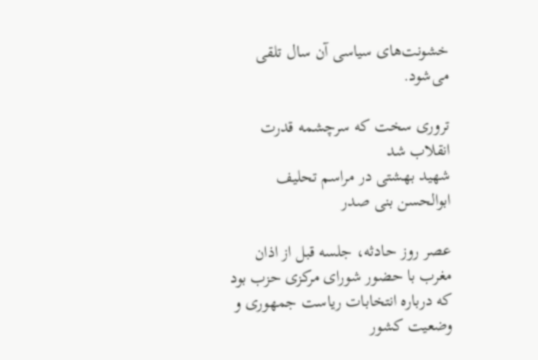خشونت‌های سیاسی آن سال تلقی می‌شود.

تروری سخت که سرچشمه قدرت انقلاب شد
شهید بهشتی در مراسم تحلیف ابوالحسن بنی صدر

عصر روز حادثه، جلسه قبل از اذان مغرب با حضور شورای مرکزی حزب بود که درباره انتخابات ریاست جمهوری و وضعیت کشور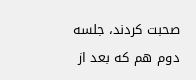صحبت کردند، جلسه دوم هم که بعد از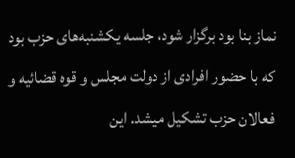نماز بنا بود برگزار شود، جلسه یکشنبه‌های حزب بود که با حضور افرادی از دولت مجلس و قوه قضائیه و فعالان حزب تشکیل میشد. این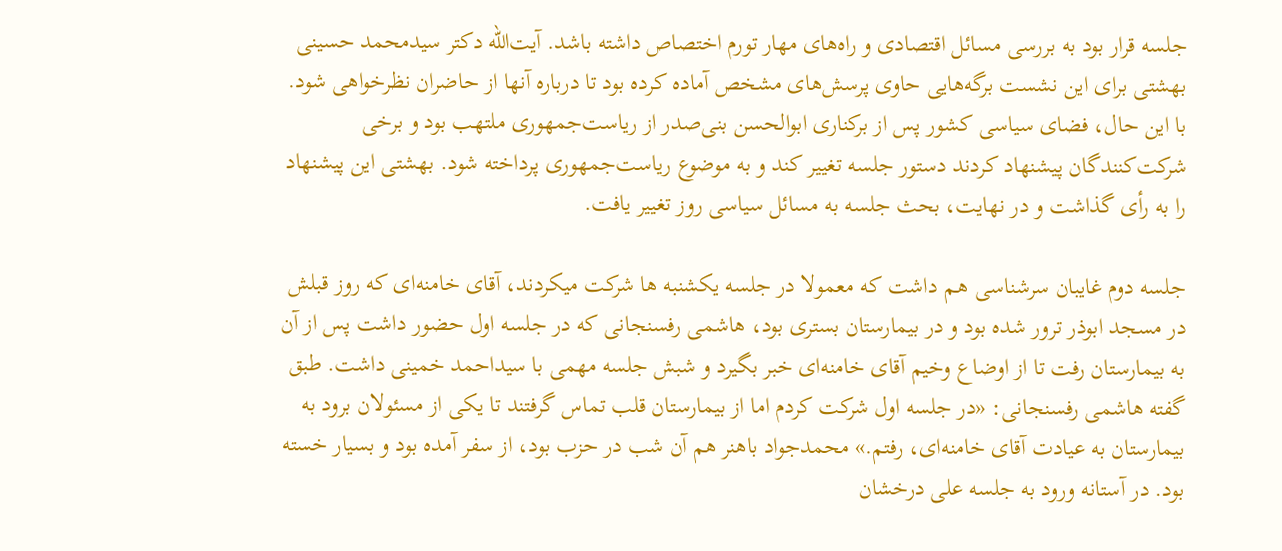جلسه قرار بود به بررسی مسائل اقتصادی و راه‌های مهار تورم اختصاص داشته باشد. آیت‌الله دکتر سیدمحمد حسینی بهشتی برای این نشست برگه‌هایی حاوی پرسش‌های مشخص آماده کرده بود تا درباره آنها از حاضران نظرخواهی شود. با این حال، فضای سیاسی کشور پس از برکناری ابوالحسن بنی‌صدر از ریاست‌جمهوری ملتهب بود و برخی شرکت‌کنندگان پیشنهاد کردند دستور جلسه تغییر کند و به موضوع ریاست‌جمهوری پرداخته شود. بهشتی این پیشنهاد را به رأی گذاشت و در نهایت، بحث جلسه به مسائل سیاسی روز تغییر یافت.

جلسه دوم غایبان سرشناسی هـم داشت که معمولا در جلسه یکشنبه ها شرکت میکردند، آقای خامنه‌ای که روز قبلش در مسجد ابوذر ترور شده بود و در بیمارستان بستری بود، هاشمی رفسنجانی که در جلسه اول حضور داشت پس از آن به بیمارستان رفت تا از اوضاع وخیم آقای خامنه‌ای خبر بگیرد و شبش جلسه مهمی با سیداحمد خمینی داشت. طبق گفته هاشمی رفسنجانی: «در جلسه اول شرکت کردم اما از بیمارستان قلب تماس گرفتند تا یکی از مسئولان برود به بیمارستان به عیادت آقای خامنه‌ای، رفتم.» محمدجواد باهنر هم آن شب در حزب بود، از سفر آمده بود و بسیار خسته بود. در آستانه ورود به جلسه علی درخشان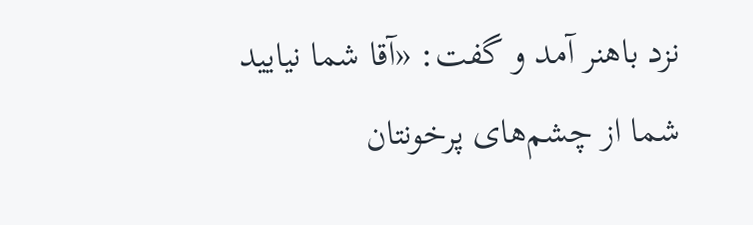نزد باهنر آمد و گفت: «آقا شما نیایید شما از چشم‌های پرخونتان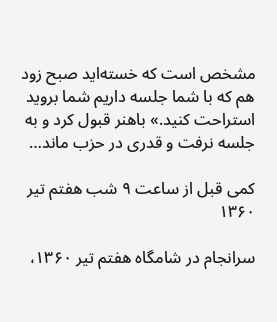مشخص است که خسته‌اید صبح زود هم که با شما جلسه داریم شما بروید استراحت کنید.» باهنر قبول کرد و به جلسه نرفت و قدری در حزب ماند…

کمی قبل از ساعت ۹ شب هفتم تیر ۱۳۶۰

سرانجام در شامگاه هفتم تیر ۱۳۶۰،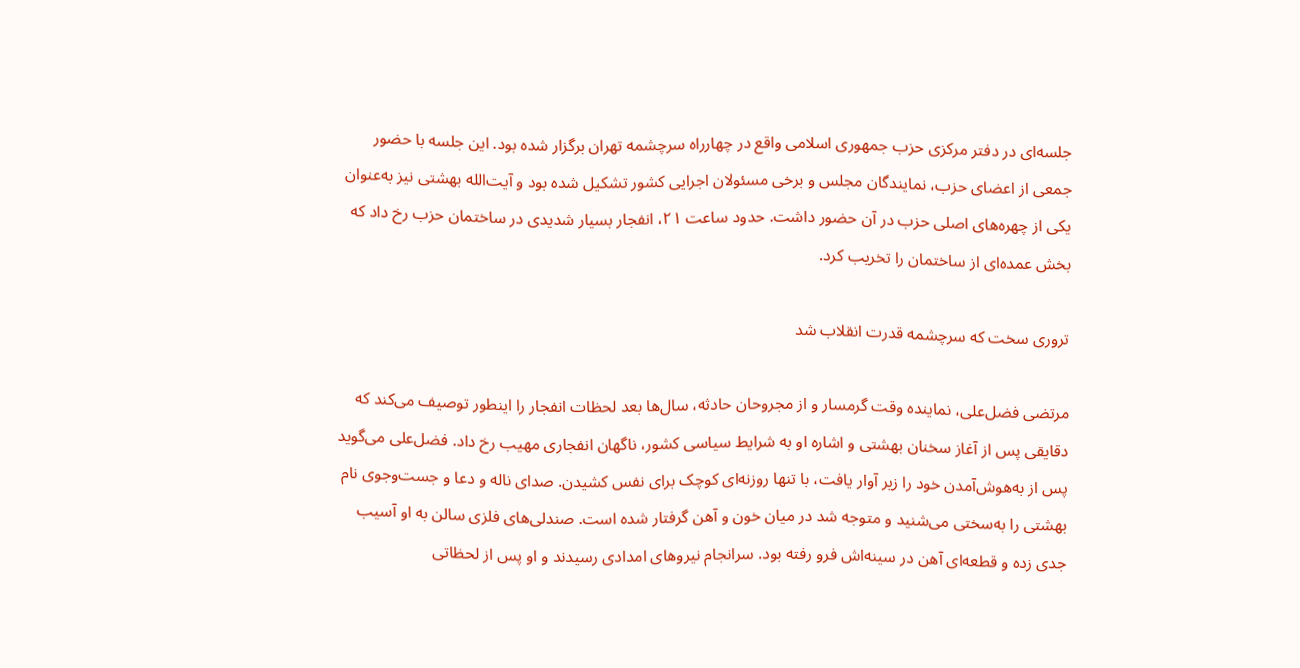جلسه‌ای در دفتر مرکزی حزب جمهوری اسلامی واقع در چهارراه سرچشمه تهران برگزار شده بود. این جلسه با حضور جمعی از اعضای حزب، نمایندگان مجلس و برخی مسئولان اجرایی کشور تشکیل شده بود و آیت‌الله بهشتی نیز به‌عنوان یکی از چهره‌های اصلی حزب در آن حضور داشت. حدود ساعت ۲۱، انفجار بسیار شدیدی در ساختمان حزب رخ داد که بخش عمده‌ای از ساختمان را تخریب کرد.

تروری سخت که سرچشمه قدرت انقلاب شد

مرتضی فضل‌علی، نماینده وقت گرمسار و از مجروحان حادثه، سال‌ها بعد لحظات انفجار را اینطور توصیف می‌کند که دقایقی پس از آغاز سخنان بهشتی و اشاره او به شرایط سیاسی کشور، ناگهان انفجاری مهیب رخ داد. فضل‌علی می‌گوید پس از به‌هوش‌آمدن خود را زیر آوار یافت، با تنها روزنه‌ای کوچک برای نفس کشیدن. صدای ناله و دعا و جست‌وجوی نام بهشتی را به‌سختی می‌شنید و متوجه شد در میان خون و آهن گرفتار شده است. صندلی‌های فلزی سالن به او آسیب جدی زده و قطعه‌ای آهن در سینه‌اش فرو رفته بود. سرانجام نیروهای امدادی رسیدند و او پس از لحظاتی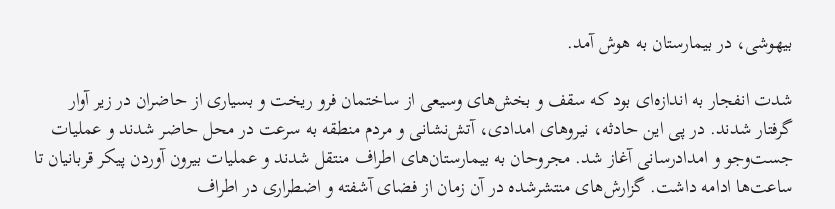بیهوشی، در بیمارستان به هوش آمد.

شدت انفجار به اندازه‌ای بود که سقف و بخش‌های وسیعی از ساختمان فرو ریخت و بسیاری از حاضران در زیر آوار گرفتار شدند. در پی این حادثه، نیروهای امدادی، آتش‌نشانی و مردم منطقه به سرعت در محل حاضر شدند و عملیات جست‌وجو و امدادرسانی آغاز شد. مجروحان به بیمارستان‌های اطراف منتقل شدند و عملیات بیرون آوردن پیکر قربانیان تا ساعت‌ها ادامه داشت. گزارش‌های منتشرشده در آن زمان از فضای آشفته و اضطراری در اطراف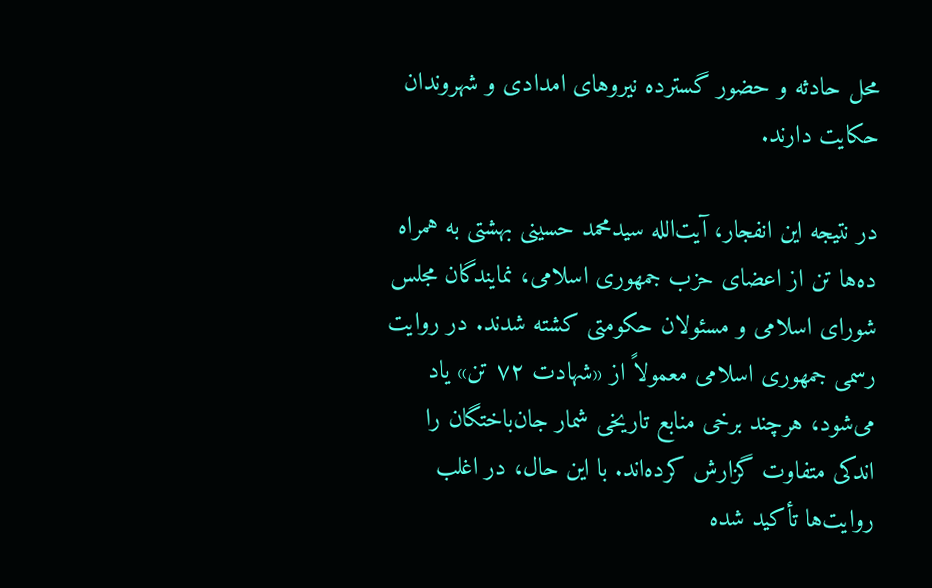محل حادثه و حضور گسترده نیروهای امدادی و شهروندان حکایت دارند.

در نتیجه این انفجار، آیت‌الله سیدمحمد حسینی بهشتی به همراه ده‌ها تن از اعضای حزب جمهوری اسلامی، نمایندگان مجلس شورای اسلامی و مسئولان حکومتی کشته شدند. در روایت رسمی جمهوری اسلامی معمولاً از «شهادت ۷۲ تن» یاد می‌شود، هرچند برخی منابع تاریخی شمار جان‌باختگان را اندکی متفاوت گزارش کرده‌اند. با این حال، در اغلب روایت‌ها تأکید شده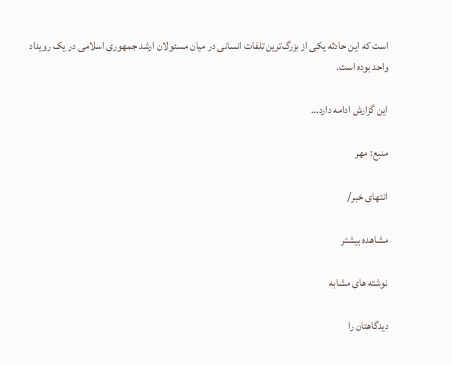است که این حادثه یکی از بزرگ‌ترین تلفات انسانی در میان مسئولان ارشد جمهوری اسلامی در یک رویداد واحد بوده است.

این گزارش ادامه دارد…

منبع: مهر

انتهای خبر/

مشاهده بیشتر

نوشته های مشابه

دیدگاهتان را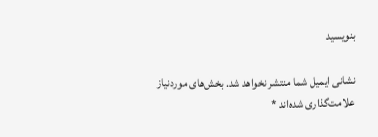بنویسید

نشانی ایمیل شما منتشر نخواهد شد. بخش‌های موردنیاز علامت‌گذاری شده‌اند *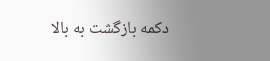دکمه بازگشت به بالا